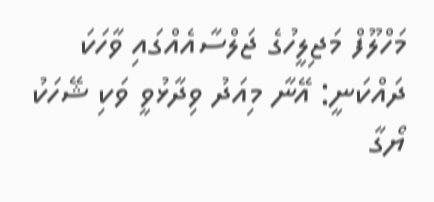މަހްލޫފް މަޖިލީހުގެ ޖަލްސާއެއްގައި ވާހަކަ ދައްކަނީ: އޭނާ މިއަދު ވިދާޅުވީ ވަކި ޝޭހަކު ޔޯގާ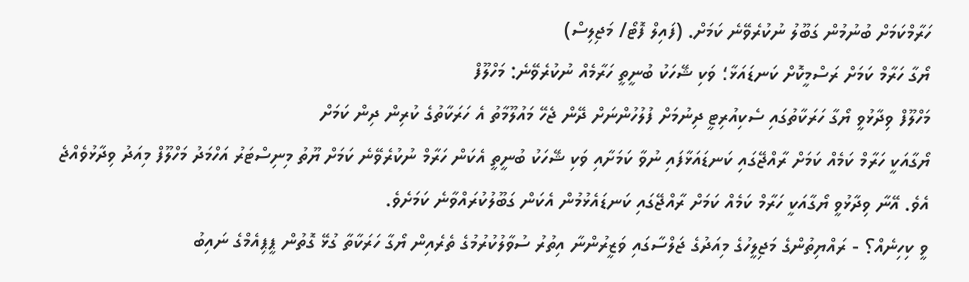ހަރާމްކަމަށް ބުނުމުން ގަބޫލު ނުކުރެވޭނެ ކަމަށް. (ފައިލް ފޮޓޯ/ މަޖިލިސް)
ޔޯގާ ހަރާމް ކަމަށް ރަސްމީކޮށް ކަނޑައަޅާ؛ ވަކި ޝޭހަކު ބުނީތީ ހަރާމެއް ނުކުރެވޭނެ: މަހްލޫފް
މަހްލޫފް ވިދާޅުވީ ޔޯގާ ހަރަކާތުގައި ސެކިއުރިޓީ ދިނުމަށް ފުލުހުންނަށް ދޭން ޖެހޭ މައުލޫމާތު އެ ހަރަކާތުގެ ކުރިން ދިން ކަމަށް
ޔޯގާއަކީ ހަރާމް ކަމެއް ކަމަށް ރާއްޖޭގައި ކަނޑައަޅާފައި ނުވާ ކަމަށާއި ވަކި ޝޭހަކު ބުނީތީ އެކަން ހަރާމް ނުކުރެވޭނެ ކަމަށް ޔޫތު މިނިސްޓަރު އަހްމަދު މަހްލޫފް މިއަދު ވިދާޅުވެއްޖެ އެވެ. އޭނާ ވިދާޅުވީ ޔޯގާއަކީ ހަރާމް ކަމެއް ކަމަށް ރާއްޖޭގައި ކަނޑައެޅުމުން އެކަން ގަބޫލުކުރައްވާނެ ކަމަށެވެ.
ވީ ކިހިނެއް؟ - ރައްޔިތުންގެ މަޖިލީހުގެ މިއަދުގެ ޖަލްސާގައި ވަޒީރުންނާ އިތުރު ސުވާލުކުރުމުގެ ތެރެއިން ޔޯގާ ހަރަކާތާ ގުޅޭ ގޮތުން ޕީޕިއެމްގެ ނައިބު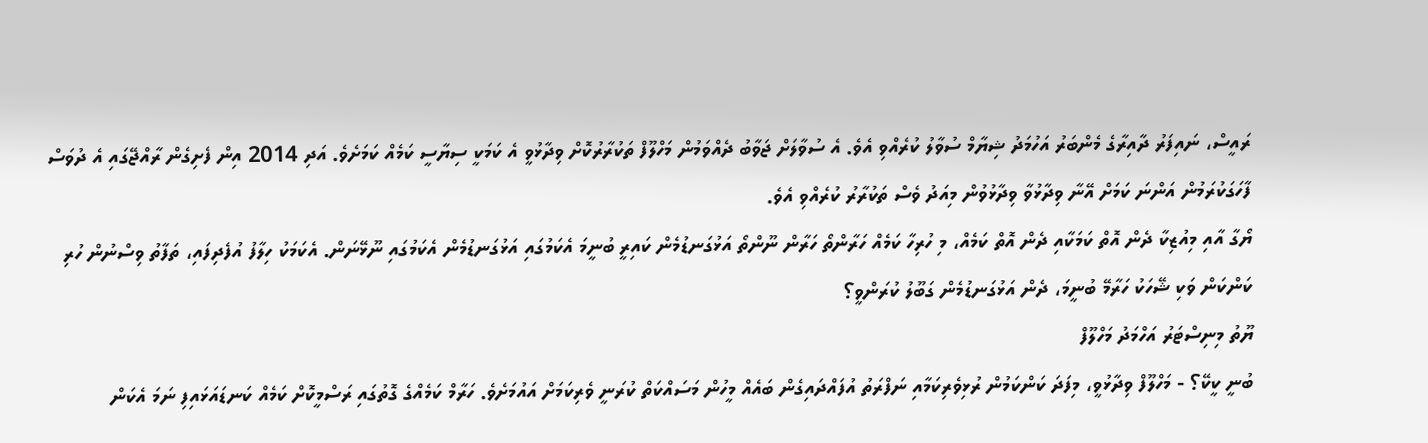ރައީސް، ނައިފަރު ދާއިރާގެ މެންބަރު އަހުމަދު ޝިޔާމް ސުވާލު ކުރެއްވި އެވެ. އެ ސުވާލަށް ޖަވާބު ދެއްވަމުން މަހްލޫފް ތަކުރާރުކޮށް ވިދާޅުވީ އެ ކަމަކީ ސިޔާސީ ކަމެއް ކަމަށެވެ. އަދި 2014 އިން ފެށިގެން ރާއްޖޭގައި އެ ދުވަސް ފާހަގަކުރަމުން އަންނަ ކަމަށް އޭނާ ވިދާޅުވާ ވިދާޅުވުން މިއަދު ވެސް ތަކުރާރު ކުރެއްވި އެވެ.
ޔޯގާ އާއި މިއުޒިކާ ދެން އޮތް ކަމަކާއި ދެން އޮތް ކަމެއް، މި ހުރިހާ ކަމެއް ހަރާންތޯ ހަރާން ނޫންތޯ އަޅުގަނޑުމެން ކައިރީ ބުނީމަ އެކަމުގައި އަޅުގަނޑުމެން އެކަމުގައި ނޫޅޭނަން. އެކަމަކު ހިލާފު އުފެދިފައި، ތަފާތު ވިސްނުން ހުރި ކަންކަން ވަކި ޝޭހަކު ހަރާމޭ ބުނީމަ، ދެން އަޅުގަނޑުމެން ގަބޫލު ކުރަންވީ؟
ޔޫތު މިނިސްޓަރު އަހްމަދު މަހްލޫފް
ބުނީ ކީކޭ؟ - މަހްލޫފް ވިދާޅުވީ، މިފަދަ ކަންކަމުން ރުޅިވެރިކަމާއި ނަފްރަތު އުފައްދައިގެން ބައެއް މީހުން މަސައްކަތް ކުރަނީ ވެރިކަމަށް އައުމަށެވެ. ހަރާމް ކަމެއްގެ ގޮތުގައި ރަސްމީކޮށް ކަމެއް ކަނޑައަޅައިފި ނަމަ އެކަން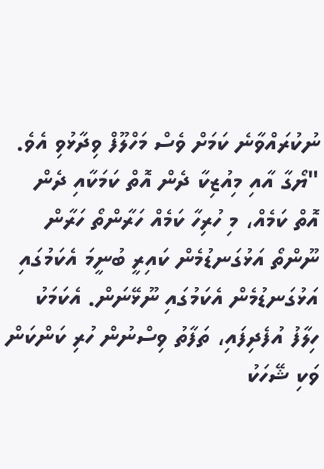ނުކުރައްވާނެ ކަމަށް ވެސް މަހްލޫފް ވިދާޅުވި އެވެ.
"ޔޯގާ އާއި މިއުޒިކާ ދެން އޮތް ކަމަކާއި ދެން އޮތް ކަމެއް، މި ހުރިހާ ކަމެއް ހަރާންތޯ ހަރާން ނޫންތޯ އަޅުގަނޑުމެން ކައިރީ ބުނީމަ އެކަމުގައި އަޅުގަނޑުމެން އެކަމުގައި ނޫޅޭނަން. އެކަމަކު ހިލާފު އުފެދިފައި، ތަފާތު ވިސްނުން ހުރި ކަންކަން ވަކި ޝޭހަކު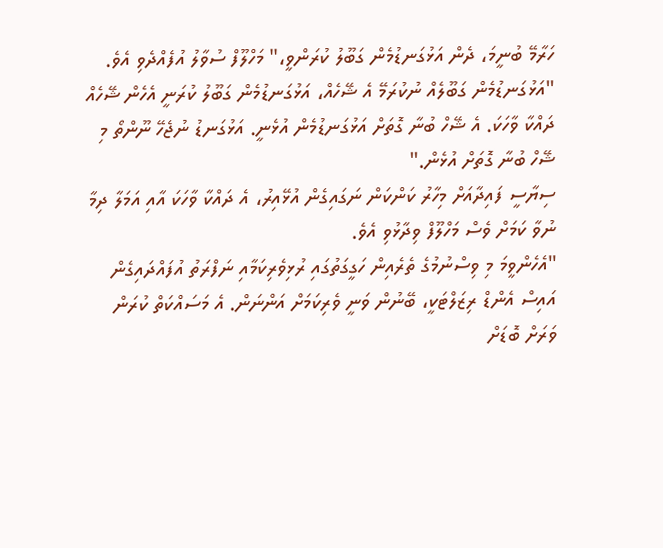ހަރާމޭ ބުނީމަ، ދެން އަޅުގަނޑުމެން ގަބޫލު ކުރަންވީ،" މަހްލޫފް ސުވާލު އުފެއްދެވި އެވެ.
"އަޅުގަނޑުމެން ގަބޫލެއް ނުކުރަމޭ އެ ޝޭހެއް، އަޅުގަނޑުމެން ގަބޫލު ކުރަނީ އެހެން ޝޭހެއް ދައްކާ ވާހަކަ. އެ ޝޭހް ބުނާ ގޮތަށް އަޅުގަނޑުމެން އުޅެނީ. އަޅުގަނޑު ނުޖެހޭ ނޫންތޯ މި ޝޭހް ބުނާ ގޮތަށް އުޅެން."
ސިޔާސީ ފައިދާއަށް މިހާރު ކަންކަން ނަގައިގެން އުޅޭއިރު، އެ ދައްކާ ވާހަކަ އާއި އަމަލާ ދިމާ ނުވާ ކަމަށް ވެސް މަހްލޫފް ވިދާޅުވި އެވެ.
"އެހެންވީމަ މި ވިސްނުމުގެ ތެރެއިން ހަގީގަތުގައި ރުޅިވެރިކަމާއި ނަފްރަތު އުފައްދައިގެން އައިސް އެންޑް ރިޒަލްޓަކީ، ބޭނުން ވަނީ ވެރިކަމަށް އަންނަން. އެ މަސައްކަތް ކުރަން ވަރަށް ބޮޑަށް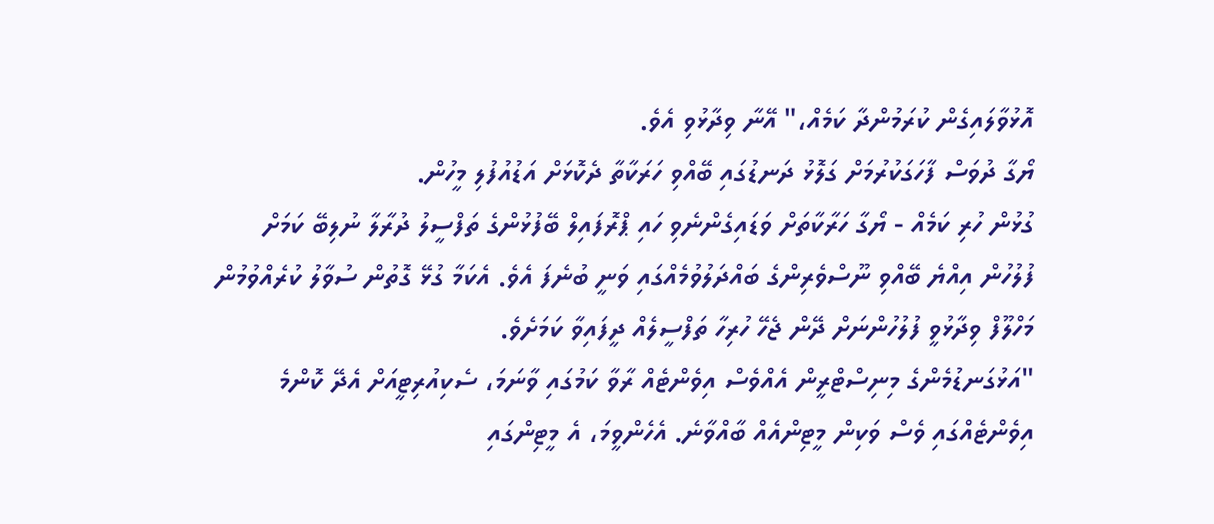އޮޅުވާލައިގެން ކުރަމުންދާ ކަމެއް،" އޭނާ ވިދާޅުވި އެވެ.
ޔޯގާ ދުވަސް ފާހަގަކުރުމަށް ގަލޮޅު ދަނޑުގައި ބޭއްވި ހަރަކާތާ ދެކޮޅަށް އަޑުއުފުލި މީހުން.
ގުޅުން ހުރި ކަމެއް - ޔޯގާ ހަރާކާތަށް ވަޑައިގެންނެވި ހައި ޕްރޮފައިލް ބޭފުޅުންގެ ތަފްސީލު ދުރާލާ ނުލިބޭ ކަމަށް ފުލުހުން އިއްޔެ ބޭއްވި ނޫސްވެރިންގެ ބައްދަލުވުމެއްގައި ވަނީ ބުނެފަ އެވެ. އެކަމާ ގުޅޭ ގޮތުން ސުވާލު ކުރެއްވުމުން މަހްލޫފް ވިދާޅުވީ ފުލުހުންނަށް ދޭން ޖެހޭ ހުރިހާ ތަފްސީލެއް ދީފައިވާ ކަމަށެވެ.
"އަޅުގަނޑުމެންގެ މިނިސްޓްރީން އެއްވެސް އިވެންޓެއް ރާވާ ކަމުގައި ވާނަމަ، ސެކިއުރިޓީއަށް އެދޭ ކޮންމެ އިވެންޓެއްގައި ވެސް ވަކިން މީޓިންއެއް ބާއްވާނެ. އެހެންވީމަ، އެ މީޓިންގައި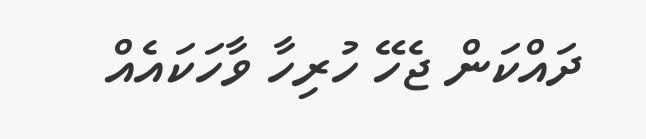ދައްކަން ޖެހޭ ހުރިހާ ވާހަކައެއް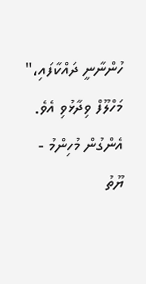ހުންނާނީ ދައްކާފައި،" މަހްލޫފް ވިދާޅުވި އެވެ.
އެންގުން މުހިންމު - ޔޫތު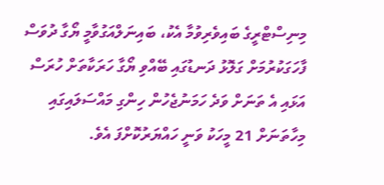މިނިސްޓްރީގެ ބައިވެރިވުމާ އެކު، ބައިނަލްއަގުވާމީ ޔޯގާ ދުވަސް ފާހަގަކުރުމަށް ގަލޮޅު ދަނޑުގައި ބޭއްވި ޔޯގާ ހަރަކާތަށް ހުރަސް އަޅައި އެ ތަނަށް ވަދެ ހަމަނުޖެހުން ހިންގި މައްސަލައިގައި މިހާތަނަށް 21 މީހަކު ވަނީ ހައްޔަރުކޮށްފަ އެވެ.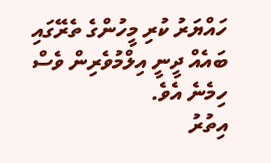ހައްޔަރު ކުރި މީހުންގެ ތެރޭގައި ބައެއް ދީނީ އިލްމުވެރިން ވެސް ހިމެނެ އެވެ.
އިތުރު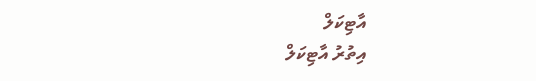އާޓިކަލް
އިތުރު އާޓިކަލް